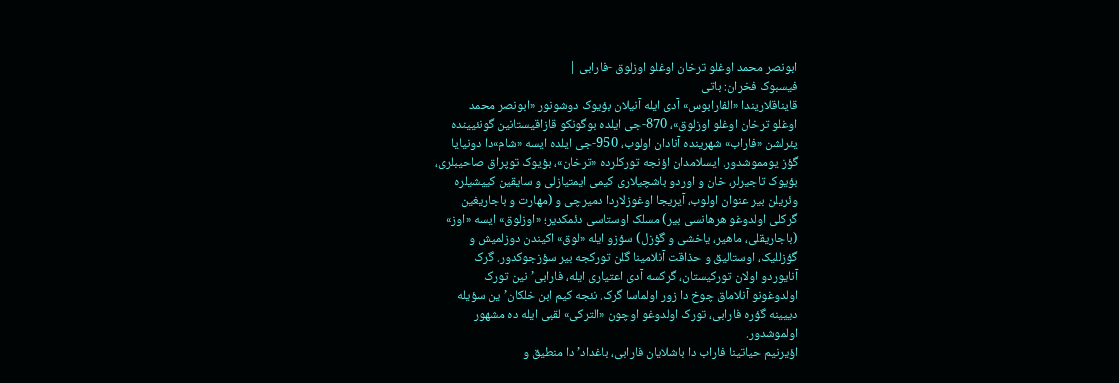ابونصر محمد اوغلو ترخان اوغلو اوزلوق -فارابی |
فیسبوک فخران: باتی
قایناقلاریندا «الفارابوس» آدی ایله آنیلان بؤیوک دوشونور «ابونصر محمد
اوغلو ترخان اوغلو اوزلوق»، 870-جی ایلده بوگونکو قازاقیستانین گونئیینده
یئرلشن «فاراب» شهرینده آنادان اولوب، 950-جی ایلده ایسه «شام»دا دونیایا
گؤز یومموشدور. ایسلامدان اؤنجه تورکلرده «ترخان»، بؤیوک توپراق صاحیبلری،
بؤیوک تاجیرلر، خان و اوردو باشچیلاری کیمی ایمتیازلی و سایقین کییشیلره
وئریلن بیر عنوان اولوب، آیریجا اوغوزلاردا دمیرچی و (مهارت و باجاریغین
گرکلی اولدوغو هرهانسی بیر) مسلک اوستاسی دئمکدیر؛ «اوزلوق» ایسه «اوز»
(باجاریقلی، ماهیر، یاخشی و گؤزل) سؤزو ایله «لوق» اکیندن دوزلمیش و
گؤزللیک، اوستالیق و حذاقت آنلامینا گلن تورکجه بیر سؤزجوکدور. گرک
آنایوردو اولان تورکیستان، گرکسه آدی اعتیاری ایله، فارابی’نین تورک
اولدوغونو آنلاماق چوخ دا زور اولماسا گرک. نئجه کیم ابن خلکان’ین سؤیله
دییینه گؤره فارابی، تورک اولدوغو اوچون «الترکی» لقبی ایله ده مشهور
اولموشدور.
اؤیرنیم حیاتینا فاراب دا باشلایان فارابی، باغداد’دا منطیق و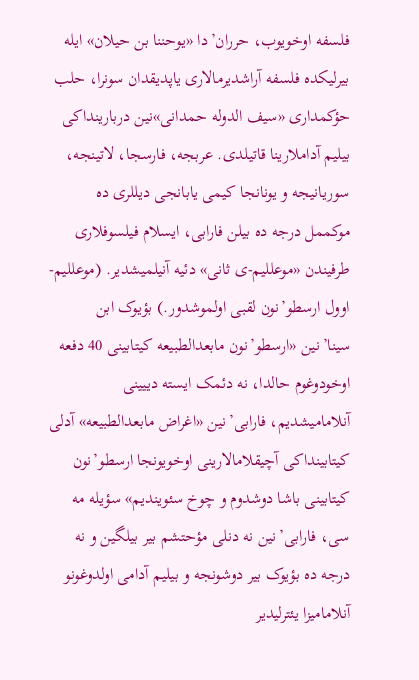فلسفه اوخویوب، حرران’دا «یوحننا بن حیلان» ایله بیرلیکده فلسفه آراشدیرمالاری یاپدیقدان سونرا، حلب حؤکمداری «سیف الدوله حمدانی»نین دربارینداکی بیلیم آداملارینا قاتیلدی. عربجه، فارسجا، لاتینجه، سوریانیجه و یونانجا کیمی یابانجی دیللری ده موکممل درجه ده بیلن فارابی، ایسلام فیلسوفلاری طرفیندن «موعللیم-ی ثانی» دئیه آنیلمیشدیر. (موعللیم- اوول ارسطو’نون لقبی اولموشدور.) بؤیوک ابن سینا’نین «ارسطو’نون مابعدالطبیعه کیتابینی 40 دفعه اوخودوغوم حالدا، نه دئمک ایسته دییینی آنلامامیشدیم، فارابی’نین «اغراض مابعدالطبیعه» آدلی کیتابینداکی آچیقلامالارینی اوخویونجا ارسطو’نون کیتابینی باشا دوشدوم و چوخ سئویندیم» سؤیله مه سی، فارابی’نین نه دنلی مؤحتشم بیر بیلگین و نه درجه ده بؤیوک بیر دوشونجه و بیلیم آدامی اولدوغونو آنلامامیزا یئترلیدیر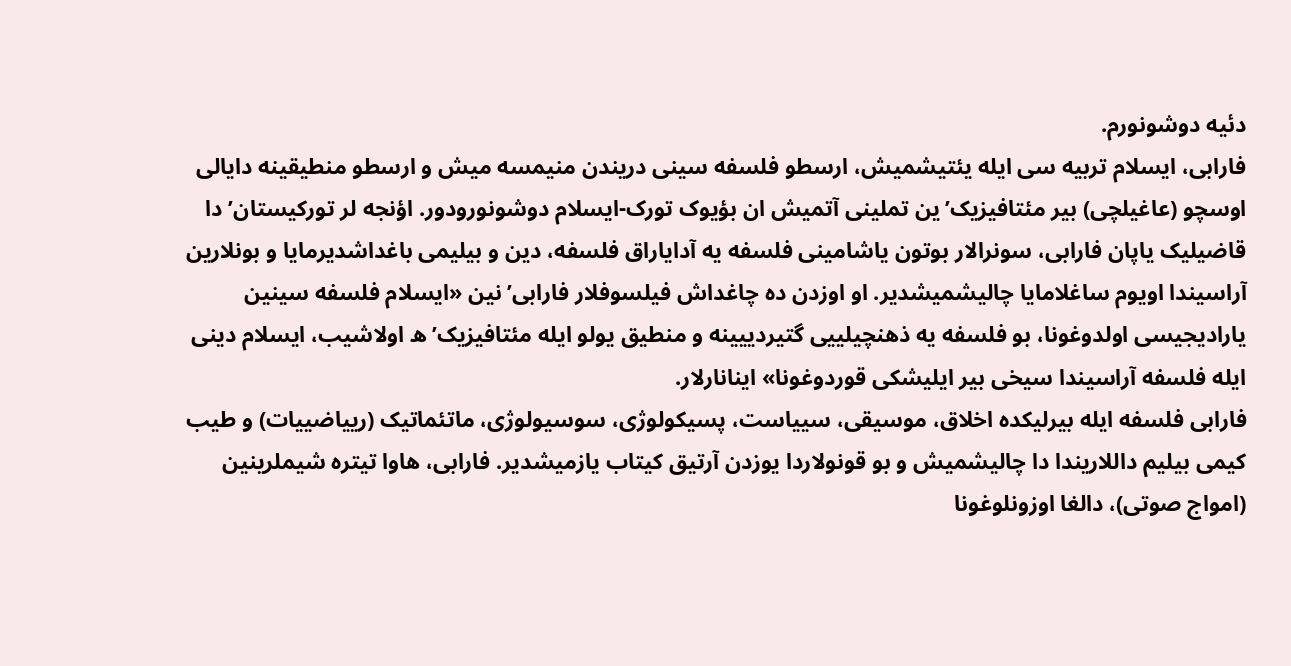دئیه دوشونورم.
فارابی، ایسلام تربیه سی ایله یئتیشمیش، ارسطو فلسفه سینی دریندن منیمسه میش و ارسطو منطیقینه دایالی اوسچو (عاغیلچی) بیر مئتافیزیک’ین تملینی آتمیش ان بؤیوک تورک-ایسلام دوشونورودور. اؤنجه لر تورکیستان’دا قاضیلیک یاپان فارابی، سونرالار بوتون یاشامینی فلسفه یه آدایاراق فلسفه، دین و بیلیمی باغداشدیرمایا و بونلارین آراسیندا اویوم ساغلامایا چالیشمیشدیر. او اوزدن ده چاغداش فیلسوفلار فارابی’نین «ایسلام فلسفه سینین یارادیجیسی اولدوغونا، بو فلسفه یه ذهنچیلییی گتیردییینه و منطیق یولو ایله مئتافیزیک’ه اولاشیب، ایسلام دینی ایله فلسفه آراسیندا سیخی بیر ایلیشکی قوردوغونا» اینانارلار.
فارابی فلسفه ایله بیرلیکده اخلاق، موسیقی، سییاست، پسیکولوژی، سوسیولوژی، ماتئماتیک (رییاضییات) و طیب کیمی بیلیم داللاریندا دا چالیشمیش و بو قونولاردا یوزدن آرتیق کیتاب یازمیشدیر. فارابی، هاوا تیتره شیملرینین (امواج صوتی)، دالغا اوزونلوغونا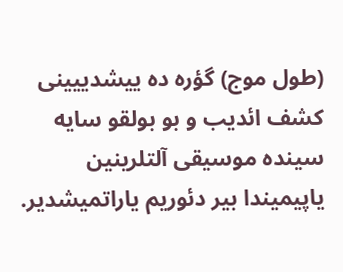(طول موج) گؤره ده ییشدییینی کشف ائدیب و بو بولقو سایه سینده موسیقی آلتلرینین یاپیمیندا بیر دئوریم یاراتمیشدیر.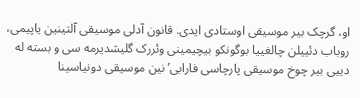او، گرچک بیر موسیقی اوستادی ایدی. قانون آدلی موسیقی آلتینین یاپیمی، روباب دئییلن چالغییا بوگونکو بیچیمینی وئررک گلیشدیرمه سی و بسته له دییی بیر چوخ موسیقی پارچاسی فارابی’نین موسیقی دونیاسینا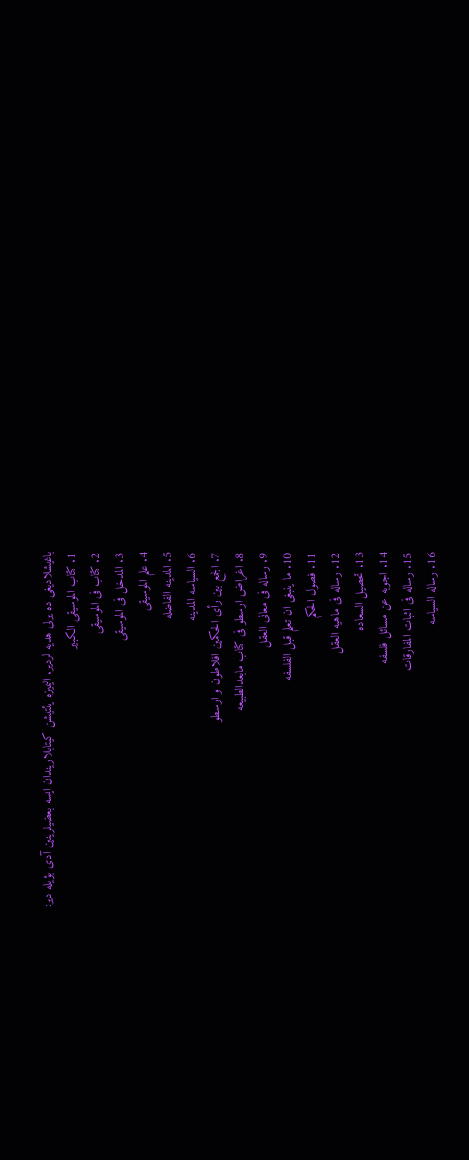باغیشلادیغی ده یرلی هدیه لردیر. الیمیزه یئتیشن کیتابلاریندان ایسه بعضیلرینین آدی بؤیله دیر:
1. کتاب الموسیقی الکبیر
2. کتاب فی الموسیقی
3. المدخل فی الموسیقی
4. علم الموسیقی
5. المدینه الفاضله
6. السیاسه المدینه
7. الجمع بین رأی الحکمین افلاطون و ارسطو
8. اغراض ارسطو فی کتاب مابعدالطبیعه
9. رساله فی معانی العقل
10. ما ینبغی ان تعلم قبل الفلسفه
11. فصول الحکم
12. رساله فی ماهیه العقل
13. تحصیل السعاده
14. اجوبه عن مسائل فلسفه
15. رساله فی اثبات المفارقات
16. رساله السیاسه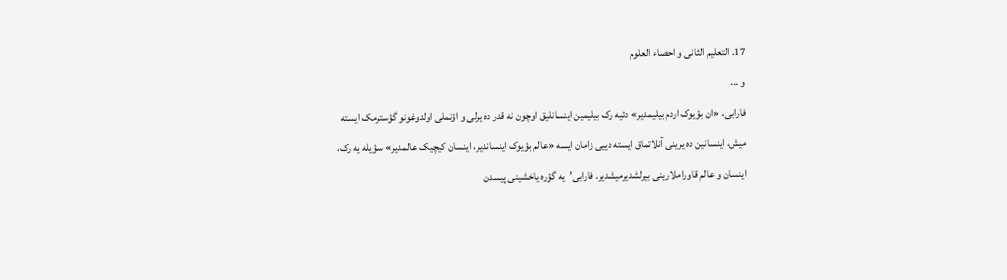17. التعلیم الثانی و احصاء العلوم
و ...
فارابی، «ان بؤیوک اردم بیلیمدیر» دئیه رک بیلیمین اینسانلیق اوچون نه قدر ده یرلی و اؤنملی اولدوغونو گؤسترمک ایسته میش، اینسانین ده یرینی آنلاتماق ایسته دییی زامان ایسه «عالم بؤیوک اینساندیر، اینسان کیچیک عالمدیر» سؤیله یه رک، اینسان و عالم قاوراملارینی بیرلشدیرمیشدیر. فارابی’یه گؤره یاخشینی پیسدن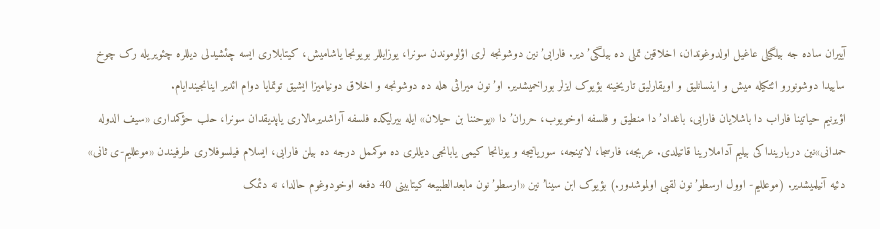آییران ساده جه بیلگیلی عاغیل اولدوغوندان، اخلاقین تملی ده بیلگی’دیر. فارابی’نین دوشونجه لری اؤلوموندن سونرا، یوزایللر بویونجا یاشامیش، کیتابلاری ایسه چئشیدلی دیللره چئویریله رک چوخ ساییدا دوشونورو ائتکیله میش و اینسانلیق و اویقارلیق تاریخینه بؤیوک ایزلر بوراخمیشدیر. او’نون میراثی هله ده دوشونجه و اخلاق دونیامیزا ایشیق توتمایا دوام ائدیر اینانجیندایام.
اؤیرنیم حیاتینا فاراب دا باشلایان فارابی، باغداد’دا منطیق و فلسفه اوخویوب، حرران’دا «یوحننا بن حیلان» ایله بیرلیکده فلسفه آراشدیرمالاری یاپدیقدان سونرا، حلب حؤکمداری «سیف الدوله حمدانی»نین دربارینداکی بیلیم آداملارینا قاتیلدی. عربجه، فارسجا، لاتینجه، سوریانیجه و یونانجا کیمی یابانجی دیللری ده موکممل درجه ده بیلن فارابی، ایسلام فیلسوفلاری طرفیندن «موعللیم-ی ثانی» دئیه آنیلمیشدیر. (موعللیم- اوول ارسطو’نون لقبی اولموشدور.) بؤیوک ابن سینا’نین «ارسطو’نون مابعدالطبیعه کیتابینی 40 دفعه اوخودوغوم حالدا، نه دئمک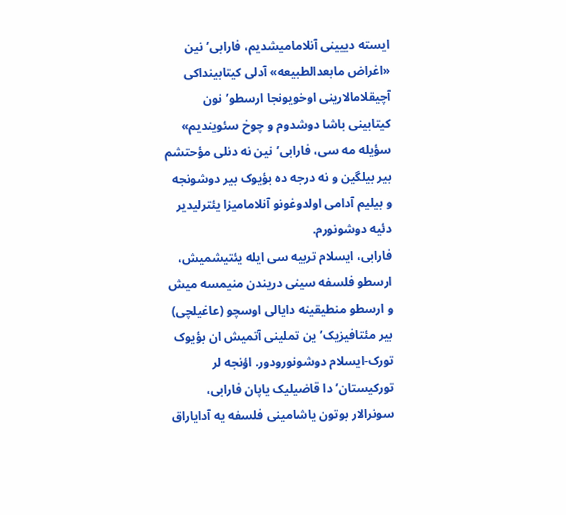ایسته دییینی آنلامامیشدیم، فارابی’نین «اغراض مابعدالطبیعه» آدلی کیتابینداکی آچیقلامالارینی اوخویونجا ارسطو’نون کیتابینی باشا دوشدوم و چوخ سئویندیم» سؤیله مه سی، فارابی’نین نه دنلی مؤحتشم بیر بیلگین و نه درجه ده بؤیوک بیر دوشونجه و بیلیم آدامی اولدوغونو آنلامامیزا یئترلیدیر دئیه دوشونورم.
فارابی، ایسلام تربیه سی ایله یئتیشمیش، ارسطو فلسفه سینی دریندن منیمسه میش و ارسطو منطیقینه دایالی اوسچو (عاغیلچی) بیر مئتافیزیک’ین تملینی آتمیش ان بؤیوک تورک-ایسلام دوشونورودور. اؤنجه لر تورکیستان’دا قاضیلیک یاپان فارابی، سونرالار بوتون یاشامینی فلسفه یه آدایاراق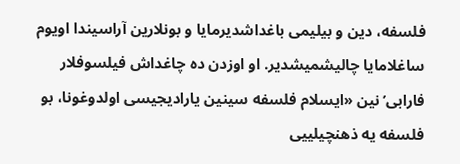فلسفه، دین و بیلیمی باغداشدیرمایا و بونلارین آراسیندا اویوم ساغلامایا چالیشمیشدیر. او اوزدن ده چاغداش فیلسوفلار فارابی’نین «ایسلام فلسفه سینین یارادیجیسی اولدوغونا، بو فلسفه یه ذهنچیلییی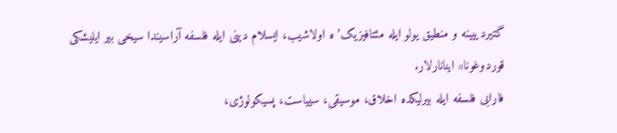گتیردییینه و منطیق یولو ایله مئتافیزیک’ه اولاشیب، ایسلام دینی ایله فلسفه آراسیندا سیخی بیر ایلیشکی قوردوغونا» اینانارلار.
فارابی فلسفه ایله بیرلیکده اخلاق، موسیقی، سییاست، پسیکولوژی،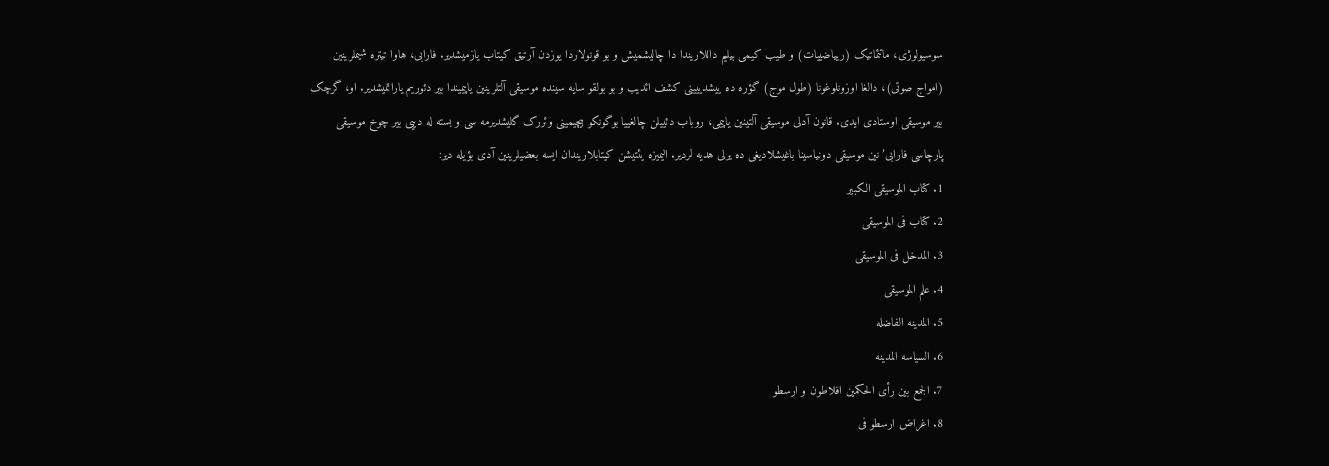سوسیولوژی، ماتئماتیک (رییاضییات) و طیب کیمی بیلیم داللاریندا دا چالیشمیش و بو قونولاردا یوزدن آرتیق کیتاب یازمیشدیر. فارابی، هاوا تیتره شیملرینین (امواج صوتی)، دالغا اوزونلوغونا (طول موج) گؤره ده ییشدییینی کشف ائدیب و بو بولقو سایه سینده موسیقی آلتلرینین یاپیمیندا بیر دئوریم یاراتمیشدیر. او، گرچک بیر موسیقی اوستادی ایدی. قانون آدلی موسیقی آلتینین یاپیمی، روباب دئییلن چالغییا بوگونکو بیچیمینی وئررک گلیشدیرمه سی و بسته له دییی بیر چوخ موسیقی پارچاسی فارابی’نین موسیقی دونیاسینا باغیشلادیغی ده یرلی هدیه لردیر. الیمیزه یئتیشن کیتابلاریندان ایسه بعضیلرینین آدی بؤیله دیر:
1. کتاب الموسیقی الکبیر
2. کتاب فی الموسیقی
3. المدخل فی الموسیقی
4. علم الموسیقی
5. المدینه الفاضله
6. السیاسه المدینه
7. الجمع بین رأی الحکمین افلاطون و ارسطو
8. اغراض ارسطو فی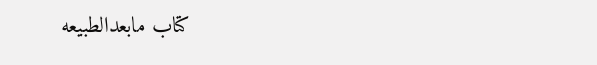کتاب مابعدالطبیعه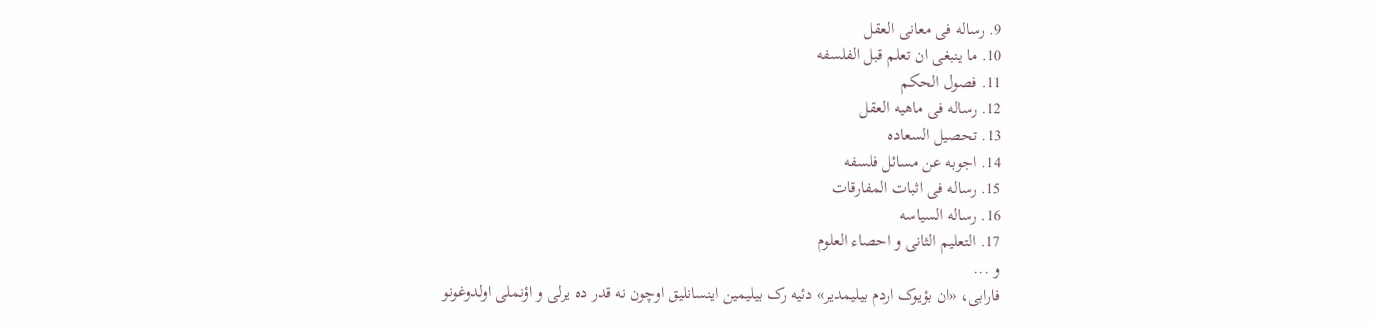9. رساله فی معانی العقل
10. ما ینبغی ان تعلم قبل الفلسفه
11. فصول الحکم
12. رساله فی ماهیه العقل
13. تحصیل السعاده
14. اجوبه عن مسائل فلسفه
15. رساله فی اثبات المفارقات
16. رساله السیاسه
17. التعلیم الثانی و احصاء العلوم
و ...
فارابی، «ان بؤیوک اردم بیلیمدیر» دئیه رک بیلیمین اینسانلیق اوچون نه قدر ده یرلی و اؤنملی اولدوغونو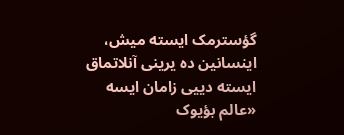گؤسترمک ایسته میش، اینسانین ده یرینی آنلاتماق ایسته دییی زامان ایسه «عالم بؤیوک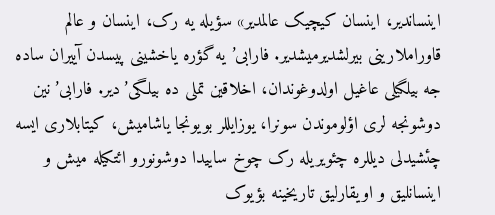اینساندیر، اینسان کیچیک عالمدیر» سؤیله یه رک، اینسان و عالم قاوراملارینی بیرلشدیرمیشدیر. فارابی’یه گؤره یاخشینی پیسدن آییران ساده جه بیلگیلی عاغیل اولدوغوندان، اخلاقین تملی ده بیلگی’دیر. فارابی’نین دوشونجه لری اؤلوموندن سونرا، یوزایللر بویونجا یاشامیش، کیتابلاری ایسه چئشیدلی دیللره چئویریله رک چوخ ساییدا دوشونورو ائتکیله میش و اینسانلیق و اویقارلیق تاریخینه بؤیوک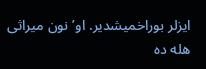ایزلر بوراخمیشدیر. او’نون میراثی هله ده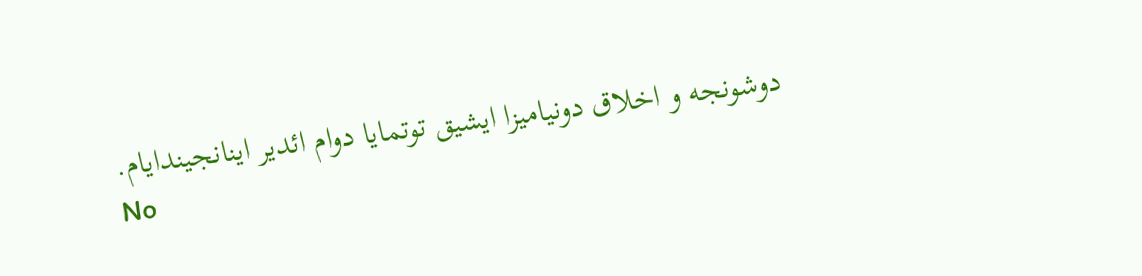دوشونجه و اخلاق دونیامیزا ایشیق توتمایا دوام ائدیر اینانجیندایام.
No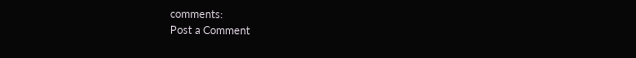comments:
Post a Comment